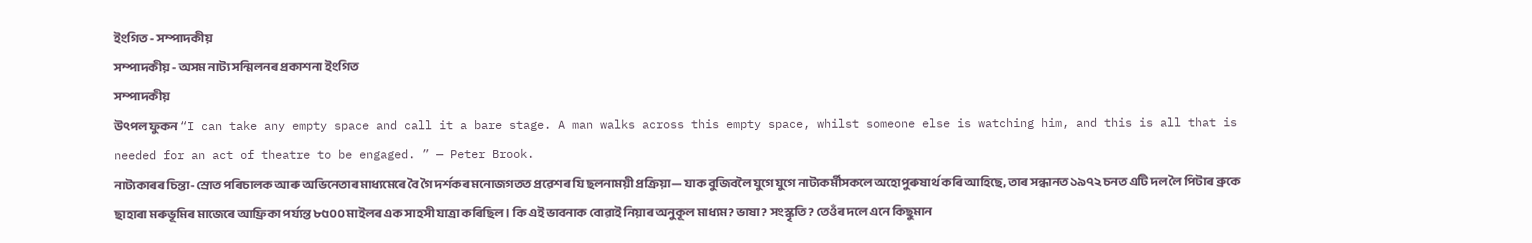ইংগিত - সম্পাদকীয়
সম্পাদকীয় - অসম নাট্য সন্মিলনৰ প্ৰকাশনা ইংগিত
সম্পাদকীয়
উৎপল ফুকন “I can take any empty space and call it a bare stage. A man walks across this empty space, whilst someone else is watching him, and this is all that is needed for an act of theatre to be engaged. ” — Peter Brook.
নাট্যকাৰৰ চিন্তা-স্ৰোত পৰিচালক আৰু অভিনেতাৰ মাধ্যমেৰে বৈ গৈ দৰ্শকৰ মনোজগতত প্ৰৱেশৰ যি ছলনাময়ী প্ৰক্ৰিয়া— যাক বুজিবলৈ যুগে যুগে নাট্যকৰ্মীসকলে অহোপুৰুষাৰ্থ কৰি আহিছে, তাৰ সন্ধানত ১৯৭২ চনত এটি দল লৈ পিটাৰ ব্ৰুকে ছাহাৰা মৰুভূমিৰ মাজেৰে আফ্ৰিকা পৰ্য্যন্ত ৮৫০০ মাইলৰ এক সাহসী যাত্ৰা কৰিছিল। কি এই ভাবনাক বোৱাই নিয়াৰ অনুকূল মাধ্যম? ভাষা? সংস্কৃতি? তেওঁৰ দলে এনে কিছুমান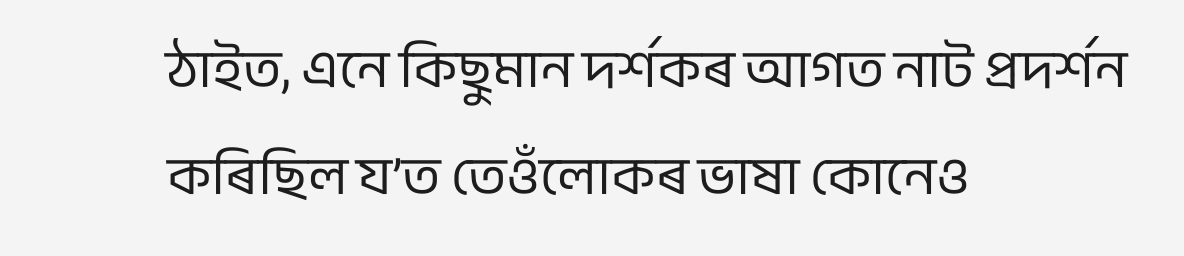ঠাইত, এনে কিছুমান দৰ্শকৰ আগত নাট প্ৰদৰ্শন কৰিছিল য’ত তেওঁলোকৰ ভাষা কোনেও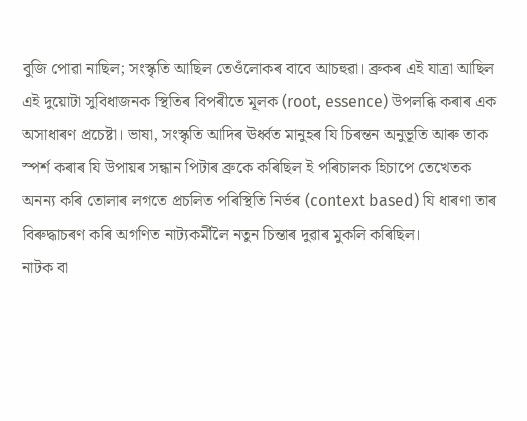বুজি পোৱা নাছিল; সংস্কৃতি আছিল তেওঁলোকৰ বাবে আচহুৱা। ব্ৰুকৰ এই যাত্ৰা আছিল এই দুয়োটা সুবিধাজনক স্থিতিৰ বিপৰীতে মূলক (root, essence) উপলব্ধি কৰাৰ এক অসাধাৰণ প্ৰচেষ্টা। ভাষা, সংস্কৃতি আদিৰ ঊৰ্ধ্বত মানুহৰ যি চিৰন্তন অনুভূতি আৰু তাক স্পৰ্শ কৰাৰ যি উপায়ৰ সন্ধান পিটাৰ ব্ৰুকে কৰিছিল ই পৰিচালক হিচাপে তেখেতক অনন্য কৰি তোলাৰ লগতে প্ৰচলিত পৰিস্থিতি নিৰ্ভৰ (context based) যি ধাৰণা তাৰ বিৰুদ্ধাচৰণ কৰি অগণিত নাট্যকৰ্মীলৈ নতুন চিন্তাৰ দুৱাৰ মুকলি কৰিছিল।
নাটক বা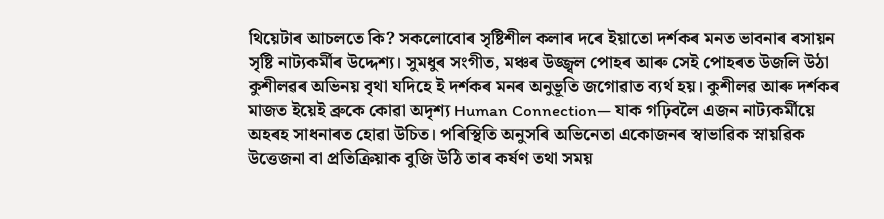থিয়েটাৰ আচলতে কি? সকলোবোৰ সৃষ্টিশীল কলাৰ দৰে ইয়াতো দৰ্শকৰ মনত ভাবনাৰ ৰসায়ন সৃষ্টি নাট্যকৰ্মীৰ উদ্দেশ্য। সুমধুৰ সংগীত, মঞ্চৰ উজ্জ্বল পোহৰ আৰু সেই পোহৰত উজলি উঠা কুশীলৱৰ অভিনয় বৃথা যদিহে ই দৰ্শকৰ মনৰ অনুভূতি জগোৱাত ব্যৰ্থ হয়। কুশীলৱ আৰু দৰ্শকৰ মাজত ইয়েই ব্ৰুকে কোৱা অদৃশ্য Human Connection— যাক গঢ়িবলৈ এজন নাট্যকৰ্মীয়ে অহৰহ সাধনাৰত হোৱা উচিত। পৰিস্থিতি অনুসৰি অভিনেতা একোজনৰ স্বাভাৱিক স্নায়ৱিক উত্তেজনা বা প্ৰতিক্ৰিয়াক বুজি উঠি তাৰ কৰ্ষণ তথা সময়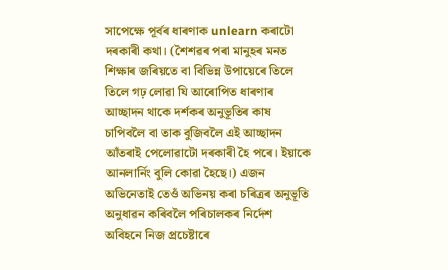সাপেক্ষে পূৰ্বৰ ধাৰণাক unlearn কৰাটো দৰকাৰী কথা। (শৈশৱৰ পৰা মানুহৰ মনত শিক্ষাৰ জৰিয়তে বা বিভিন্ন উপায়েৰে তিলে তিলে গঢ় লোৱা যি আৰোপিত ধাৰণাৰ আচ্ছাদন থাকে দৰ্শকৰ অনুভূতিৰ কাষ চাপিবলৈ বা তাক বুজিবলৈ এই আচ্ছাদন আঁতৰাই পেলোৱাটো দৰকাৰী হৈ পৰে। ইয়াকে আনলাৰ্নিং বুলি কোৱা হৈছে।) এজন অভিনেতাই তেওঁ অভিনয় কৰা চৰিত্ৰৰ অনুভূতি অনুধাৱন কৰিবলৈ পৰিচালকৰ নিৰ্দেশ অবিহনে নিজ প্ৰচেষ্টাৰে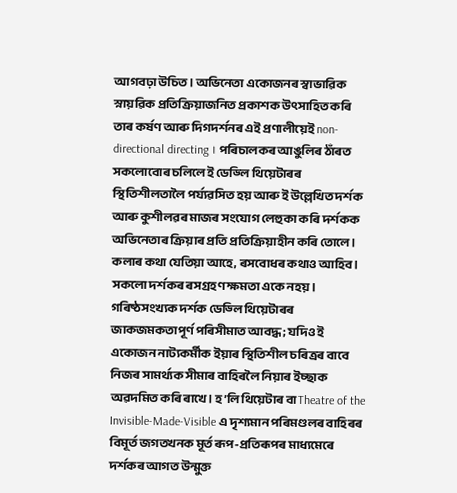আগবঢ়া উচিত। অভিনেতা একোজনৰ স্বাভাৱিক স্নায়ৱিক প্ৰতিক্ৰিয়াজনিত প্ৰকাশক উৎসাহিত কৰি তাৰ কৰ্ষণ আৰু দিগদৰ্শনৰ এই প্ৰণালীয়েই non-directional directing । পৰিচালকৰ আঙুলিৰ ঠাঁৰত সকলোবোৰ চলিলে ই ডেড্লি থিয়েটাৰৰ স্থিতিশীলতালৈ পৰ্য্যৱসিত হয় আৰু ই উল্লেখিত দৰ্শক আৰু কুশীলৱৰ মাজৰ সংযোগ লেহুকা কৰি দৰ্শকক অভিনেতাৰ ক্ৰিয়াৰ প্ৰতি প্ৰতিক্ৰিয়াহীন কৰি তোলে।
কলাৰ কথা যেতিয়া আহে, ৰসবোধৰ কথাও আহিব। সকলো দৰ্শকৰ ৰসগ্ৰহণ ক্ষমতা একে নহয়। গৰিষ্ঠসংখ্যক দৰ্শক ডেড্লি থিয়েটাৰৰ জাকজমকতাপূৰ্ণ পৰিসীমাত আবদ্ধ; যদিও ই একোজন নাট্যকৰ্মীক ইয়াৰ স্থিতিশীল চৰিত্ৰৰ বাবে নিজৰ সামৰ্থ্যক সীমাৰ বাহিৰলৈ নিয়াৰ ইচ্ছাক অৱদমিত কৰি ৰাখে। হ’লি থিয়েটাৰ বা Theatre of the Invisible-Made-Visible এ দৃশ্যমান পৰিমণ্ডলৰ বাহিৰৰ বিমূৰ্ত জগতখনক মূৰ্ত ৰূপ-প্ৰতিৰূপৰ মাধ্যমেৰে দৰ্শকৰ আগত উন্মুক্ত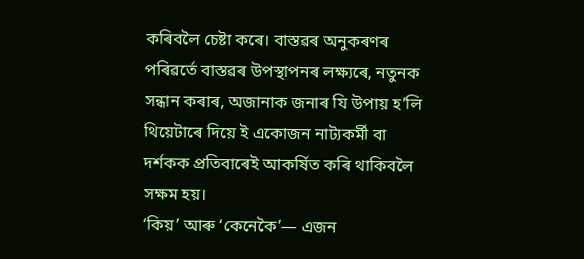কৰিবলৈ চেষ্টা কৰে। বাস্তৱৰ অনুকৰণৰ পৰিৱৰ্তে বাস্তৱৰ উপস্থাপনৰ লক্ষ্যৰে, নতুনক সন্ধান কৰাৰ, অজানাক জনাৰ যি উপায় হ’লি থিয়েটাৰে দিয়ে ই একোজন নাট্যকৰ্মী বা দৰ্শকক প্ৰতিবাৰেই আকৰ্ষিত কৰি থাকিবলৈ সক্ষম হয়।
‘কিয়’ আৰু ‘কেনেকৈ’— এজন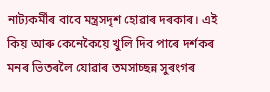নাট্যকৰ্মীৰ বাবে মন্ত্ৰসদৃশ হোৱাৰ দৰকাৰ। এই কিয় আৰু কেনেকৈয়ে খুলি দিব পাৰে দৰ্শকৰ মনৰ ভিতৰলৈ যোৱাৰ তমসাচ্ছন্ন সুৰংগৰ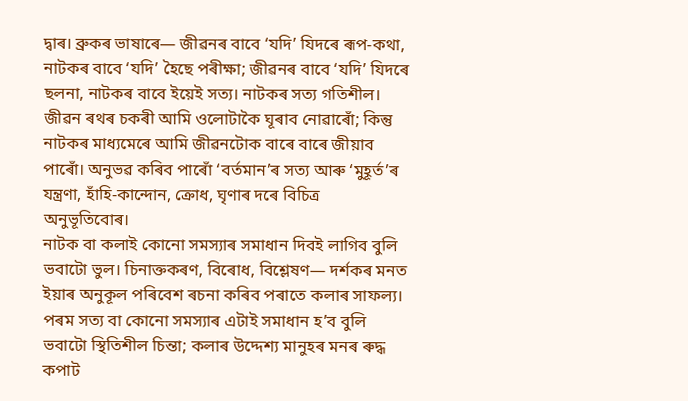দ্বাৰ। ব্ৰুকৰ ভাষাৰে— জীৱনৰ বাবে ‘যদি’ যিদৰে ৰূপ-কথা, নাটকৰ বাবে ‘যদি’ হৈছে পৰীক্ষা; জীৱনৰ বাবে ‘যদি’ যিদৰে ছলনা, নাটকৰ বাবে ইয়েই সত্য। নাটকৰ সত্য গতিশীল। জীৱন ৰথৰ চকৰী আমি ওলোটাকৈ ঘূৰাব নোৱাৰোঁ; কিন্তু নাটকৰ মাধ্যমেৰে আমি জীৱনটোক বাৰে বাৰে জীয়াব পাৰোঁ। অনুভৱ কৰিব পাৰোঁ ‘বৰ্তমান’ৰ সত্য আৰু ‘মুহূৰ্ত’ৰ যন্ত্ৰণা, হাঁহি-কান্দোন, ক্ৰোধ, ঘৃণাৰ দৰে বিচিত্ৰ অনুভূতিবোৰ।
নাটক বা কলাই কোনো সমস্যাৰ সমাধান দিবই লাগিব বুলি ভবাটো ভুল। চিনাক্তকৰণ, বিৰোধ, বিশ্লেষণ— দৰ্শকৰ মনত ইয়াৰ অনুকূল পৰিবেশ ৰচনা কৰিব পৰাতে কলাৰ সাফল্য। পৰম সত্য বা কোনো সমস্যাৰ এটাই সমাধান হ’ব বুলি ভবাটো স্থিতিশীল চিন্তা; কলাৰ উদ্দেশ্য মানুহৰ মনৰ ৰুদ্ধ কপাট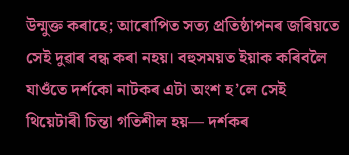উন্মুক্ত কৰাহে; আৰোপিত সত্য প্ৰতিষ্ঠাপনৰ জৰিয়তে সেই দুৱাৰ বন্ধ কৰা নহয়। বহুসময়ত ইয়াক কৰিবলৈ যাওঁতে দৰ্শকো নাটকৰ এটা অংশ হ’লে সেই থিয়েটাৰী চিন্তা গতিশীল হয়— দৰ্শকৰ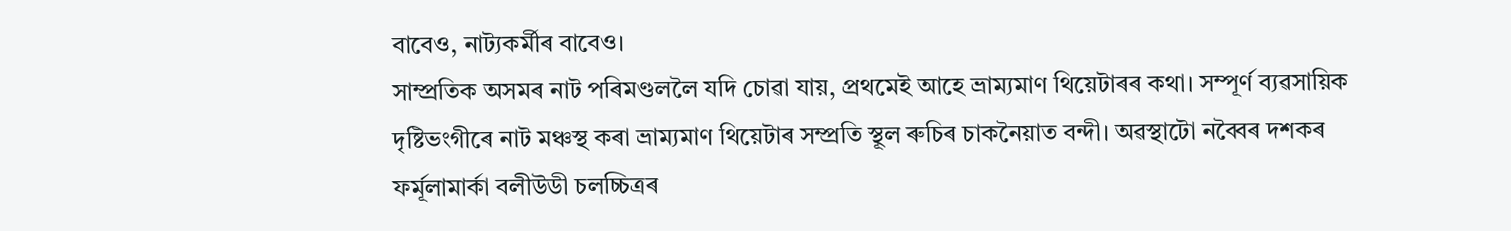বাবেও, নাট্যকৰ্মীৰ বাবেও।
সাম্প্ৰতিক অসমৰ নাট পৰিমণ্ডললৈ যদি চোৱা যায়, প্ৰথমেই আহে ভ্ৰাম্যমাণ থিয়েটাৰৰ কথা। সম্পূৰ্ণ ব্যৱসায়িক দৃষ্টিভংগীৰে নাট মঞ্চস্থ কৰা ভ্ৰাম্যমাণ থিয়েটাৰ সম্প্ৰতি স্থূল ৰুচিৰ চাকনৈয়াত বন্দী। অৱস্থাটো নব্বৈৰ দশকৰ ফৰ্মূলামাৰ্কা বলীউডী চলচ্চিত্ৰৰ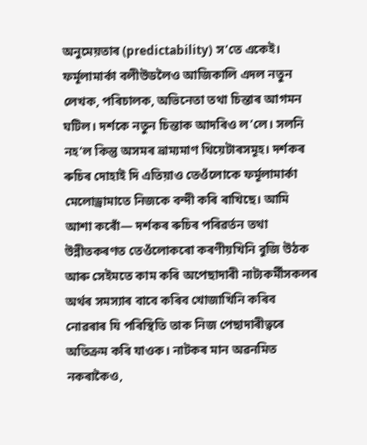অনুমেয়তাৰ (predictability) স’তে একেই। ফৰ্মূলামাৰ্কা বলীউডলৈও আজিকালি এদল নতুন লেখক, পৰিচালক, অভিনেতা তথা চিন্তাৰ আগমন ঘটিল। দৰ্শকে নতুন চিন্তাক আদৰিও ল’লে। সলনি নহ’ল কিন্তু অসমৰ ভ্ৰাম্যমাণ থিয়েটাৰসমূহ। দৰ্শকৰ ৰুচিৰ দোহাই দি এতিয়াও তেওঁলোকে ফৰ্মূলামাৰ্কা মেলোড্ৰামাতে নিজকে বন্দী কৰি ৰাখিছে। আমি আশা কৰোঁ— দৰ্শকৰ ৰুচিৰ পৰিৱৰ্তন তথা উন্নীতকৰণত তেওঁলোকৰো কৰণীয়খিনি বুজি উঠক আৰু সেইমতে কাম কৰি অপেছাদাৰী নাট্যকৰ্মীসকলৰ অৰ্থৰ সমস্যাৰ বাবে কৰিব খোজাখিনি কৰিব নোৱৰাৰ যি পৰিস্থিতি তাক নিজ পেছাদাৰীত্বৰে অতিক্ৰম কৰি যাওক। নাটকৰ মান অৱনমিত নকৰাকৈও,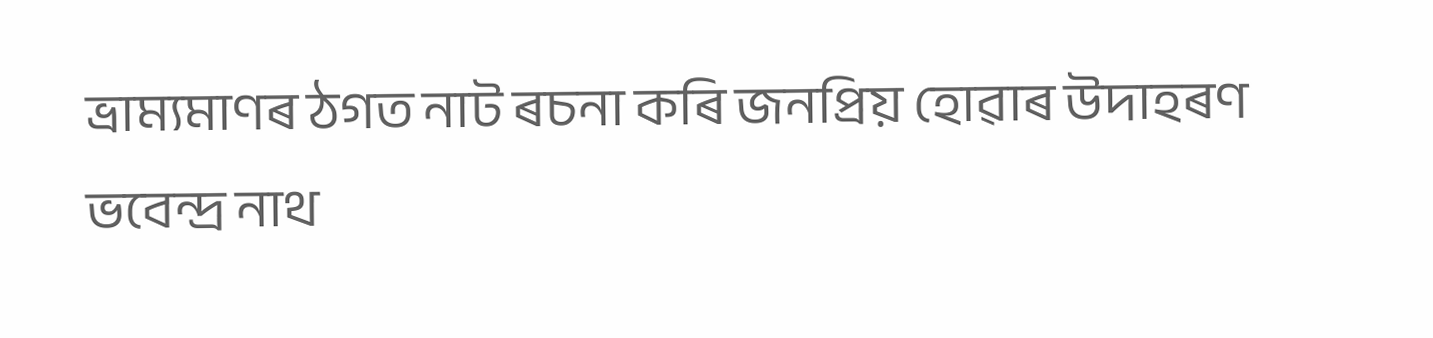ভ্ৰাম্যমাণৰ ঠগত নাট ৰচনা কৰি জনপ্ৰিয় হোৱাৰ উদাহৰণ ভবেন্দ্ৰ নাথ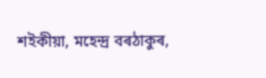শইকীয়া, মহেন্দ্ৰ বৰঠাকুৰ,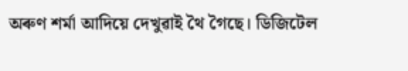অৰুণ শৰ্মা আদিয়ে দেখুৱাই থৈ গৈছে। ডিজিটেল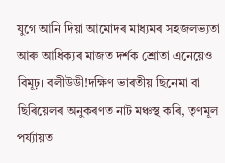যুগে আনি দিয়া আমোদৰ মাধ্যমৰ সহজলভ্যতা আৰু আধিক্যৰ মাজত দৰ্শক শ্ৰোতা এনেয়েও বিমূঢ়। বলীউডী!দক্ষিণ ভাৰতীয় ছিনেমা বা ছিৰিয়েলৰ অনুকৰণত নাট মঞ্চস্থ কৰি, তৃণমূল পৰ্য্যায়ত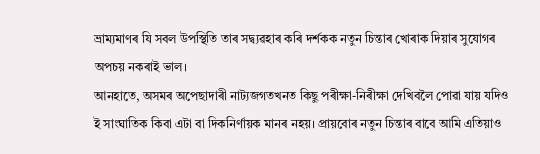ভ্ৰাম্যমাণৰ যি সবল উপস্থিতি তাৰ সদ্ব্যৱহাৰ কৰি দৰ্শকক নতুন চিন্তাৰ খোৰাক দিয়াৰ সুযোগৰ অপচয় নকৰাই ভাল।
আনহাতে, অসমৰ অপেছাদাৰী নাট্যজগতখনত কিছু পৰীক্ষা-নিৰীক্ষা দেখিবলৈ পোৱা যায় যদিও ই সাংঘাতিক কিবা এটা বা দিকনিৰ্ণায়ক মানৰ নহয়। প্ৰায়বোৰ নতুন চিন্তাৰ বাবে আমি এতিয়াও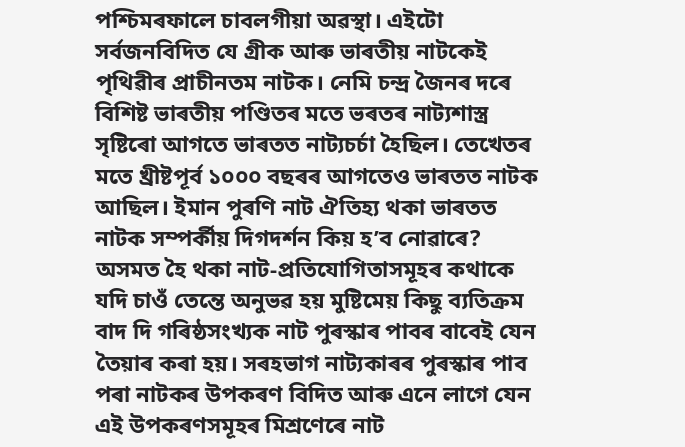পশ্চিমৰফালে চাবলগীয়া অৱস্থা। এইটো সৰ্বজনবিদিত যে গ্ৰীক আৰু ভাৰতীয় নাটকেই পৃথিৱীৰ প্ৰাচীনতম নাটক। নেমি চন্দ্ৰ জৈনৰ দৰে বিশিষ্ট ভাৰতীয় পণ্ডিতৰ মতে ভৰতৰ নাট্যশাস্ত্ৰ সৃষ্টিৰো আগতে ভাৰতত নাট্যচৰ্চা হৈছিল। তেখেতৰ মতে খ্ৰীষ্টপূৰ্ব ১০০০ বছৰৰ আগতেও ভাৰতত নাটক আছিল। ইমান পুৰণি নাট ঐতিহ্য থকা ভাৰতত নাটক সম্পৰ্কীয় দিগদৰ্শন কিয় হ’ব নোৱাৰে? অসমত হৈ থকা নাট-প্ৰতিযোগিতাসমূহৰ কথাকে যদি চাওঁ তেন্তে অনুভৱ হয় মুষ্টিমেয় কিছু ব্যতিক্ৰম বাদ দি গৰিষ্ঠসংখ্যক নাট পুৰস্কাৰ পাবৰ বাবেই যেন তৈয়াৰ কৰা হয়। সৰহভাগ নাট্যকাৰৰ পুৰস্কাৰ পাব পৰা নাটকৰ উপকৰণ বিদিত আৰু এনে লাগে যেন এই উপকৰণসমূহৰ মিশ্ৰণেৰে নাট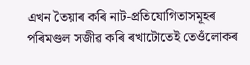এখন তৈয়াৰ কৰি নাট-প্ৰতিযোগিতাসমূহৰ পৰিমণ্ডল সজীৱ কৰি ৰখাটোতেই তেওঁলোকৰ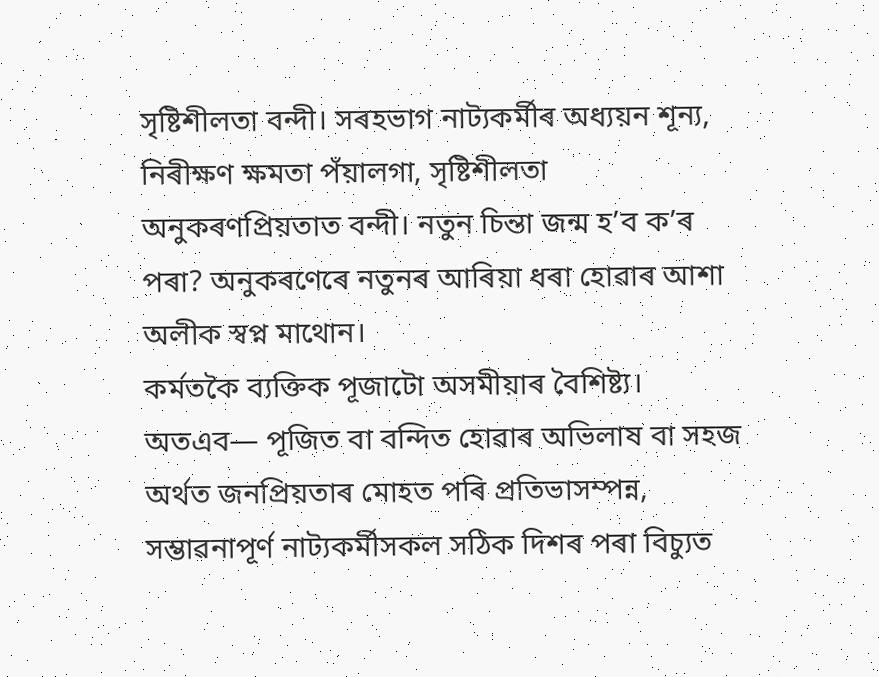সৃষ্টিশীলতা বন্দী। সৰহভাগ নাট্যকৰ্মীৰ অধ্যয়ন শূন্য, নিৰীক্ষণ ক্ষমতা পঁয়ালগা, সৃষ্টিশীলতা অনুকৰণপ্ৰিয়তাত বন্দী। নতুন চিন্তা জন্ম হ’ব ক’ৰ পৰা? অনুকৰণেৰে নতুনৰ আৰিয়া ধৰা হোৱাৰ আশা অলীক স্বপ্ন মাথোন।
কৰ্মতকৈ ব্যক্তিক পূজাটো অসমীয়াৰ বৈশিষ্ট্য। অতএব— পূজিত বা বন্দিত হোৱাৰ অভিলাষ বা সহজ অৰ্থত জনপ্ৰিয়তাৰ মোহত পৰি প্ৰতিভাসম্পন্ন, সম্ভাৱনাপূৰ্ণ নাট্যকৰ্মীসকল সঠিক দিশৰ পৰা বিচ্যুত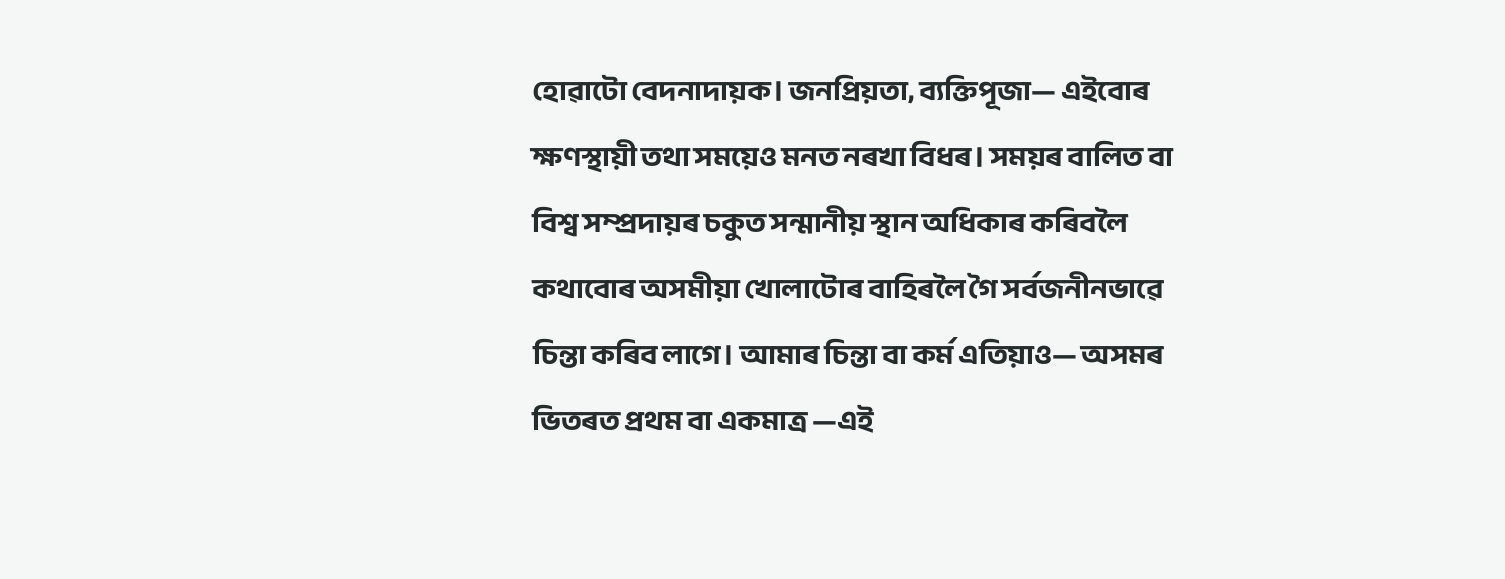হোৱাটো বেদনাদায়ক। জনপ্ৰিয়তা, ব্যক্তিপূজা— এইবোৰ ক্ষণস্থায়ী তথা সময়েও মনত নৰখা বিধৰ। সময়ৰ বালিত বা বিশ্ব সম্প্ৰদায়ৰ চকুত সন্মানীয় স্থান অধিকাৰ কৰিবলৈ কথাবোৰ অসমীয়া খোলাটোৰ বাহিৰলৈ গৈ সৰ্বজনীনভাৱে চিন্তা কৰিব লাগে। আমাৰ চিন্তা বা কৰ্ম এতিয়াও— অসমৰ ভিতৰত প্ৰথম বা একমাত্ৰ —এই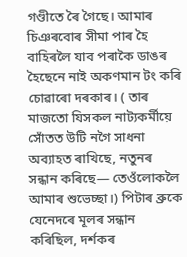গণ্ডীতে ৰৈ গৈছে। আমাৰ চিঞৰবোৰ সীমা পাৰ হৈ বাহিৰলৈ যাব পৰাকৈ ডাঙৰ হৈছেনে নাই অকণমান টং কৰি চোৱাৰো দৰকাৰ। ( তাৰ মাজতো যিসকল নাট্যকৰ্মীয়ে সোঁতত উটি নগৈ সাধনা অব্যাহত ৰাখিছে, নতুনৰ সন্ধান কৰিছে— তেওঁলোকলৈ আমাৰ শুভেচ্ছা।) পিটাৰ ব্ৰুকে যেনেদৰে মূলৰ সন্ধান কৰিছিল, দৰ্শকৰ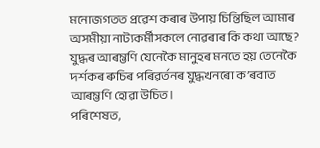মনোজগতত প্ৰৱেশ কৰাৰ উপায় চিন্তিছিল আমাৰ অসমীয়া নাট্যকৰ্মীসকলে নোৱৰাৰ কি কথা আছে? যুদ্ধৰ আৰম্ভণি যেনেকৈ মানুহৰ মনতে হয় তেনেকৈ দৰ্শকৰ ৰুচিৰ পৰিৱৰ্তনৰ যুদ্ধখনৰো ক’ৰবাত আৰম্ভণি হোৱা উচিত।
পৰিশেষত,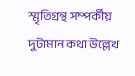স্মৃতিগ্ৰন্থ সম্পৰ্কীয় দুটামান কথা উল্লেখ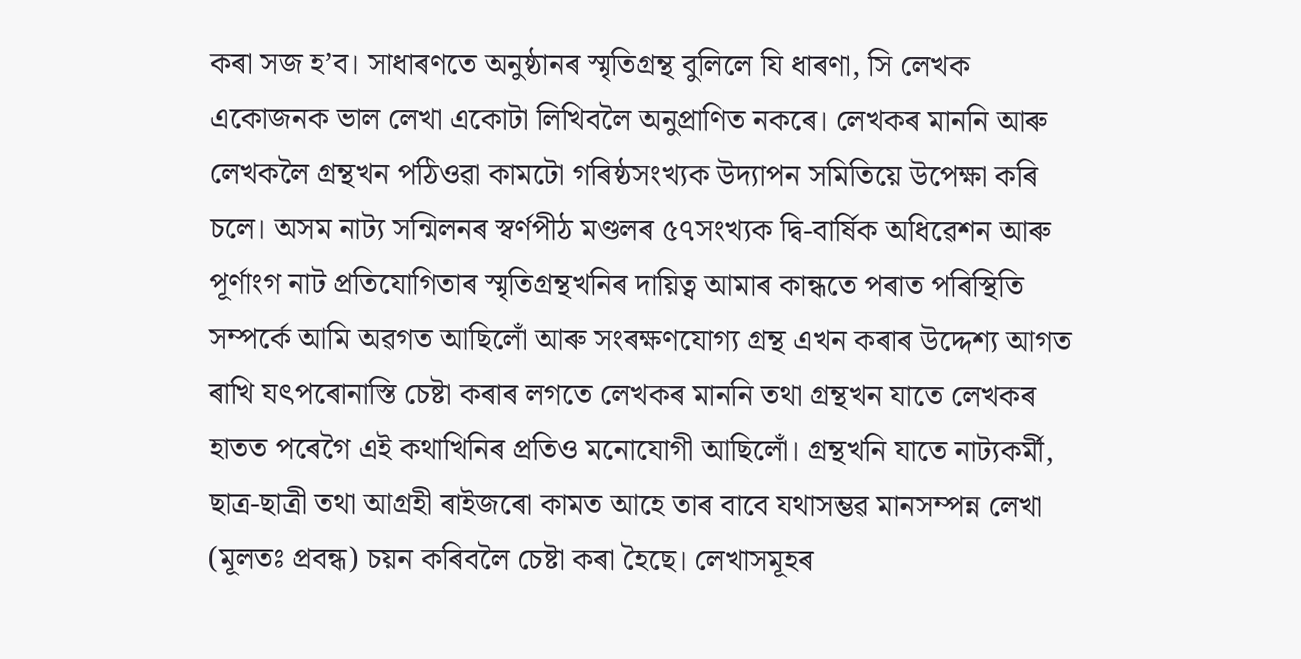কৰা সজ হ’ব। সাধাৰণতে অনুষ্ঠানৰ স্মৃতিগ্ৰন্থ বুলিলে যি ধাৰণা, সি লেখক একোজনক ভাল লেখা একোটা লিখিবলৈ অনুপ্ৰাণিত নকৰে। লেখকৰ মাননি আৰু লেখকলৈ গ্ৰন্থখন পঠিওৱা কামটো গৰিষ্ঠসংখ্যক উদ্যাপন সমিতিয়ে উপেক্ষা কৰি চলে। অসম নাট্য সন্মিলনৰ স্বৰ্ণপীঠ মণ্ডলৰ ৫৭সংখ্যক দ্বি-বাৰ্ষিক অধিৱেশন আৰু পূৰ্ণাংগ নাট প্ৰতিযোগিতাৰ স্মৃতিগ্ৰন্থখনিৰ দায়িত্ব আমাৰ কান্ধতে পৰাত পৰিস্থিতি সম্পৰ্কে আমি অৱগত আছিলোঁ আৰু সংৰক্ষণযোগ্য গ্ৰন্থ এখন কৰাৰ উদ্দেশ্য আগত ৰাখি যৎপৰোনাস্তি চেষ্টা কৰাৰ লগতে লেখকৰ মাননি তথা গ্ৰন্থখন যাতে লেখকৰ হাতত পৰেগৈ এই কথাখিনিৰ প্ৰতিও মনোযোগী আছিলোঁ। গ্ৰন্থখনি যাতে নাট্যকৰ্মী, ছাত্ৰ-ছাত্ৰী তথা আগ্ৰহী ৰাইজৰো কামত আহে তাৰ বাবে যথাসম্ভৱ মানসম্পন্ন লেখা (মূলতঃ প্ৰবন্ধ) চয়ন কৰিবলৈ চেষ্টা কৰা হৈছে। লেখাসমূহৰ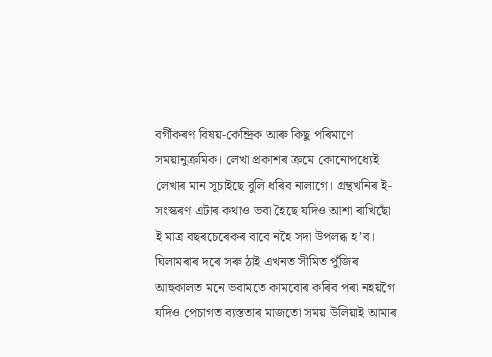বৰ্গীকৰণ বিষয়-কেন্দ্ৰিক আৰু কিছু পৰিমাণে সময়ানুক্ৰমিক। লেখা প্ৰকাশৰ ক্ৰমে কোনোপধ্যেই লেখাৰ মান সূচাইছে বুলি ধৰিব নালাগে। গ্ৰন্থখনিৰ ই-সংস্কৰণ এটাৰ কথাও ভবা হৈছে যদিও আশা ৰাখিছোঁ ই মাত্ৰ বছৰচেৰেকৰ বাবে নহৈ সদা উপলব্ধ হ’ব। ঘিলামৰাৰ দৰে সৰু ঠাই এখনত সীমিত পুঁজিৰ আহুকালত মনে ভবামতে কামবোৰ কৰিব পৰা নহয়গৈ যদিও পেচাগত ব্যস্ততাৰ মাজতো সময় উলিয়াই আমাৰ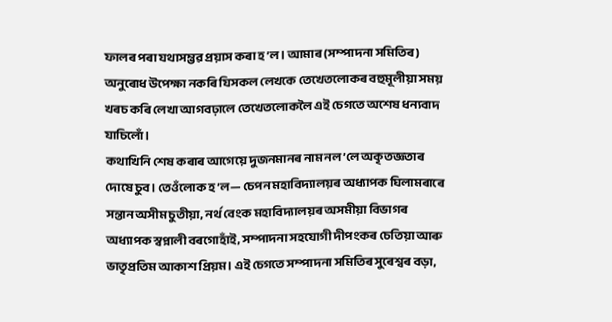ফালৰ পৰা যথাসম্ভৱ প্ৰয়াস কৰা হ’ল। আমাৰ (সম্পাদনা সমিতিৰ) অনুৰোধ উপেক্ষা নকৰি যিসকল লেখকে তেখেতলোকৰ বহুমূলীয়া সময় খৰচ কৰি লেখা আগবঢ়ালে তেখেতলোকলৈ এই চেগতে অশেষ ধন্যবাদ যাচিলোঁ।
কথাখিনি শেষ কৰাৰ আগেয়ে দুজনমানৰ নাম নল’লে অকৃতজ্ঞতাৰ দোষে চুব। তেওঁলোক হ’ল— চেপন মহাবিদ্যালয়ৰ অধ্যাপক ঘিলামৰাৰে সন্তান অসীম চুতীয়া, নৰ্থ বেংক মহাবিদ্যালয়ৰ অসমীয়া বিভাগৰ অধ্যাপক স্বপ্নালী বৰগোহাঁই, সম্পাদনা সহযোগী দীপংকৰ চেতিয়া আৰু ভাতৃপ্ৰতিম আকাশ প্ৰিয়ম। এই চেগতে সম্পাদনা সমিতিৰ সুৰেশ্বৰ বড়া,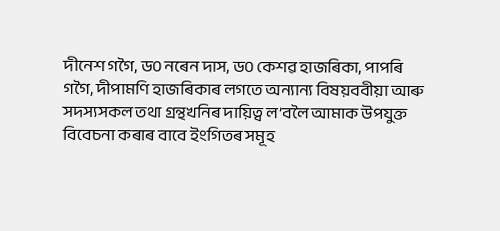দীনেশ গগৈ, ড০ নৰেন দাস, ড০ কেশৱ হাজৰিকা, পাপৰি গগৈ, দীপামণি হাজৰিকাৰ লগতে অন্যান্য বিষয়ববীয়া আৰু সদস্যসকল তথা গ্ৰন্থখনিৰ দায়িত্ব ল’বলৈ আমাক উপযুক্ত বিবেচনা কৰাৰ বাবে ইংগিতৰ সমূহ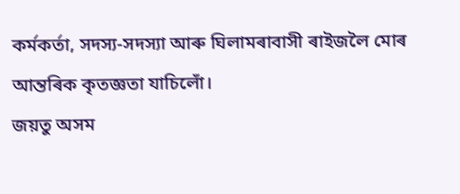কৰ্মকৰ্তা, সদস্য-সদস্যা আৰু ঘিলামৰাবাসী ৰাইজলৈ মোৰ আন্তৰিক কৃতজ্ঞতা যাচিলোঁ।
জয়তু অসম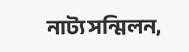নাট্য সন্মিলন,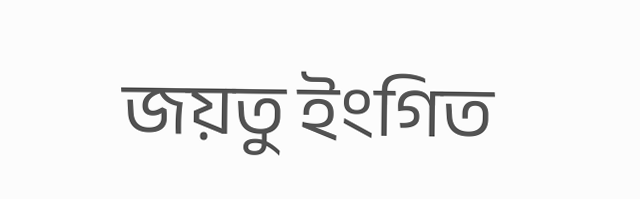জয়তু ইংগিত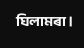ঘিলামৰা।